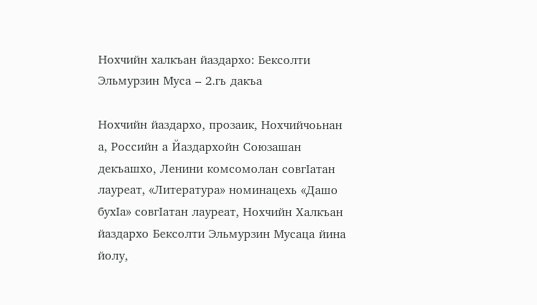Нохчийн халкъан йаздархо: Бексолти Эльмурзин Муса – 2.гь дакъа

Нохчийн йаздархо, прозаик, Нохчийчоьнан а, Российн а Йаздархойн Союзашан декъашхо, Ленини комсомолан совгIатан лауреат, «Литература» номинацехь «Дашо бухIа» совгIатан лауреат, Нохчийн Халкъан йаздархо Бексолти Эльмурзин Мусаца йина йолу,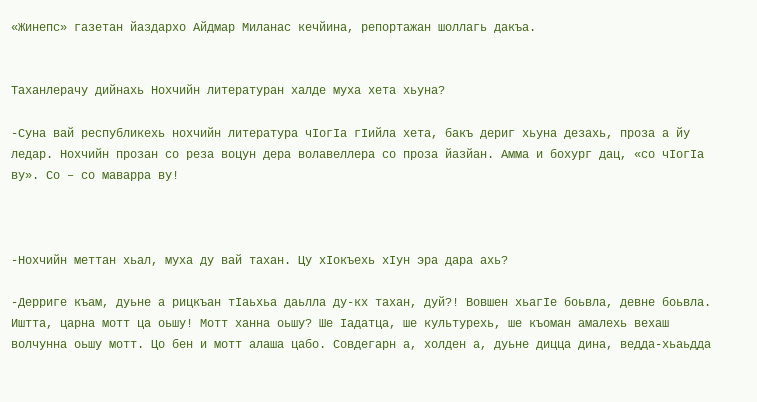«Жинепс» газетан йаздархо Айдмар Миланас кечйина, репортажан шоллагь дакъа.


Таханлерачу дийнахь Нохчийн литературан халде муха хета хьуна?

-Суна вай республикехь нохчийн литература чIогIа гIийла хета, бакъ дериг хьуна дезахь, проза а йу ледар. Нохчийн прозан со реза воцун дера волавеллера со проза йазйан. Амма и бохург дац, «со чIогIа ву». Со – со маварра ву!



-Нохчийн меттан хьал, муха ду вай тахан. Цу хIокъехь хIун эра дара ахь?

-Дерриге къам, дуьне а рицкъан тIаьхьа даьлла ду-кх тахан, дуй?! Вовшен хьагIе боьвла, девне боьвла. Иштта, царна мотт ца оьшу! Мотт ханна оьшу? Ше Iадатца, ше культурехь, ше къоман амалехь вехаш волчунна оьшу мотт. Цо бен и мотт алаша цабо. Совдегарн а, холден а, дуьне дицца дина, ведда-хьаьдда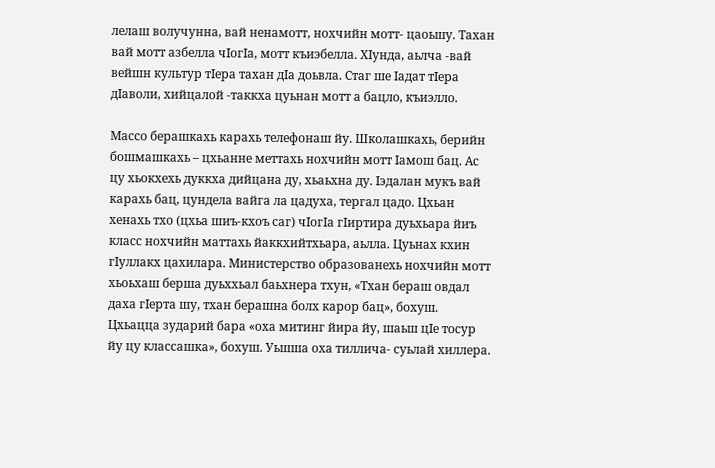лелаш волучунна, вай ненамотт, нохчийн мотт- цаоьшу. Тахан вай мотт азбелла чIогIа, мотт къиэбелла. ХIунда, аьлча -вай вейшн культур тIера тахан дIа доьвла. Стаг ше Iадат тIера дIаволи, хийцалой -таккха цуьнан мотт а бацло, къиэлло.

Массо берашкахь карахь телефонаш йу. Школашкахь, берийн бошмашкахь – цхьанне меттахь нохчийн мотт Iамош бац. Ас цу хьокхехь дуккха дийцана ду, хьаьхна ду. Iэдалан мукъ вай карахь бац, цундела вайга ла цадуха, тергал цадо. Цхьан хенахь тхо (цхьа шиъ-кхоъ саг) чIогIа гIиртира дуьхьара йиъ класс нохчийн маттахь йаккхийтхьара, аьлла. Цуьнах кхин гIуллакх цахилара. Министерство образованехь нохчийн мотт хьоьхаш берша дуьххьал баьхнера тхун, «Тхан бераш овдал даха гIерта шу, тхан берашна болх карор бац», бохуш. Цхьацца зударий бара «оха митинг йира йу, шаьш цIе тосур йу цу классашка», бохуш. Уьшша оха тиллича- суьлай хиллера.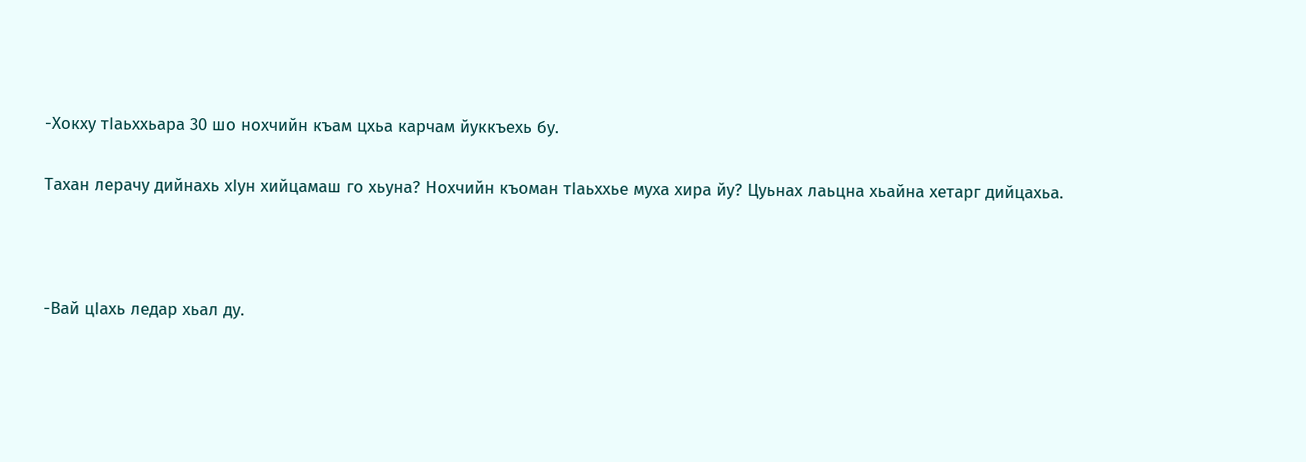-Хокху тIаьххьара 30 шо нохчийн къам цхьа карчам йуккъехь бу.

Тахан лерачу дийнахь хIун хийцамаш го хьуна? Нохчийн къоман тIаьххье муха хира йу? Цуьнах лаьцна хьайна хетарг дийцахьа.



-Вай цIахь ледар хьал ду.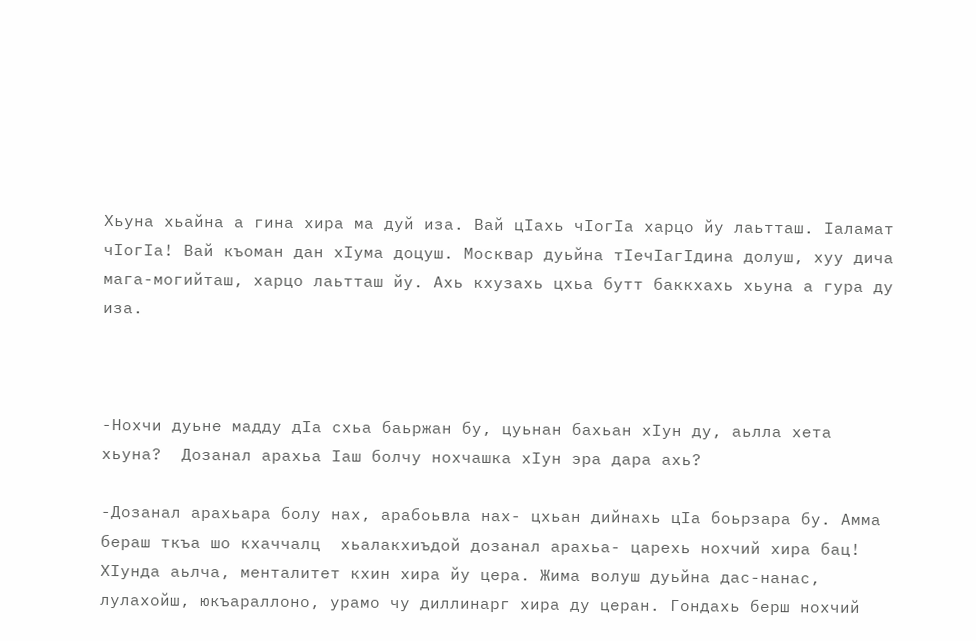Хьуна хьайна а гина хира ма дуй иза. Вай цIахь чIогIа харцо йу лаьтташ. Iаламат чIогIа! Вай къоман дан хIума доцуш. Москвар дуьйна тIечIагIдина долуш, хуу дича мага-могийташ, харцо лаьтташ йу. Ахь кхузахь цхьа бутт баккхахь хьуна а гура ду иза.



-Нохчи дуьне мадду дIа схьа баьржан бу, цуьнан бахьан хIун ду, аьлла хета хьуна?  Дозанал арахьа Iаш болчу нохчашка хIун эра дара ахь?

-Дозанал арахьара болу нах, арабоьвла нах- цхьан дийнахь цIа боьрзара бу. Амма бераш ткъа шо кхаччалц  хьалакхиъдой дозанал арахьа- царехь нохчий хира бац!  ХIунда аьлча, менталитет кхин хира йу цера. Жима волуш дуьйна дас-нанас, лулахойш, юкъараллоно, урамо чу диллинарг хира ду церан. Гондахь берш нохчий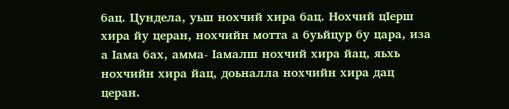бац. Цундела, уьш нохчий хира бац. Нохчий цIерш хира йу церан, нохчийн мотта а буьйцур бу цара, иза а Iама бах, амма- Iамалш нохчий хира йац, яьхь нохчийн хира йац, доьналла нохчийн хира дац церан.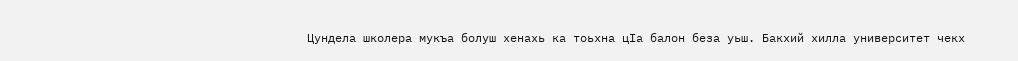Цундела школера мукъа болуш хенахь ка тоьхна цIа балон беза уьш. Бакхий хилла университет чекх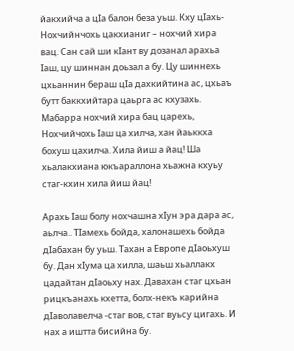йакхийча а цIа балон беза уьш. Кху цIахь-Нохчийнчохь цакхианиг – нохчий хира вац. Сан сай ши кIант ву дозанал арахьа Iаш, цу шиннан доьзал а бу. Цу шиннехь цхьаннин бераш цIа дахкийтина ас, цхьаъ бутт баккхийтара цаьрга ас кхузахь. Мабарра нохчий хира бац царехь, Нохчийчохь Iаш ца хилча, хан йаьккха бохуш цахилча. Хила йиш а йац! Ша хьалакхиана юкъараллона хьажна кхуьу стаг-кхин хила йиш йац!

Арахь Iаш болу нохчашна хIун эра дара ас, аьлча.. ТIамехь бойда, халонашехь бойда дIабахан бу уьш. Тахан а Европе дIаоьхуш бу. Дан хIума ца хилла, шаьш хьаллакх цадайтан дIаоьху нах. Давахан стаг цхьан рицкъанахь кхетта, болх-некъ карийна дIаволавелча -стаг вов, стаг вуьсу цигахь. И нах а иштта бисийна бу.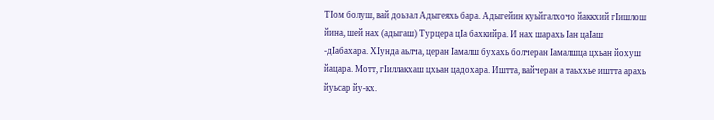ТIом болуш, вай доьзал Адыгеяхь бара. Адыгейин куьйгалхочо йаккхий гIишлош йина, шей нах (адыгаш) Турцера цIа бахкийра. И нах шарахь Iан цаIаш -дIабахара. ХIунда аьлча, церан Iамалш бухахь болчеран Iамалшца цхьан йохуш йацара. Мотт, гIиллакхаш цхьан цадохара. Иштта, вайчеран а таьххье иштта арахь йуьсар йу-кх.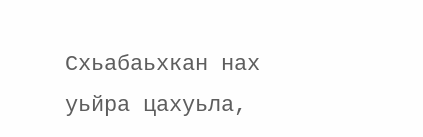Схьабаьхкан нах уьйра цахуьла,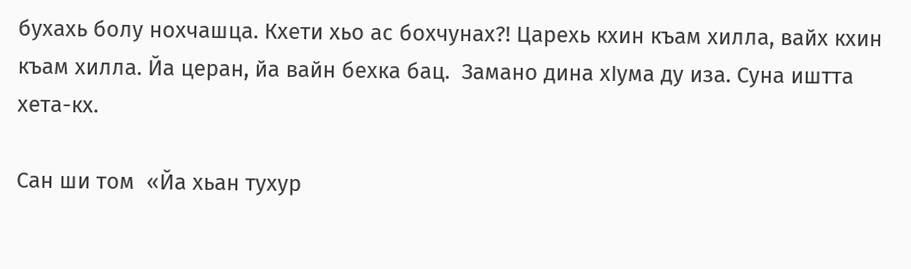бухахь болу нохчашца. Кхети хьо ас бохчунах?! Царехь кхин къам хилла, вайх кхин къам хилла. Йа церан, йа вайн бехка бац.  Замано дина хIума ду иза. Суна иштта хета-кх.

Сан ши том  «Йа хьан тухур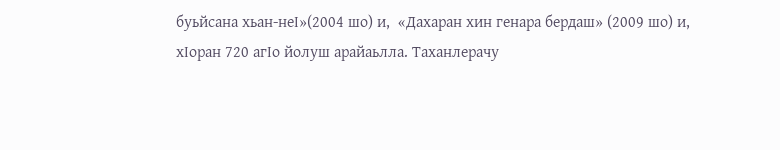буьйсана хьан-неI»(2004 шо) и,  «Дахаран хин генара бердаш» (2009 шо) и, хIоран 720 агIо йолуш арайаьлла. Таханлерачу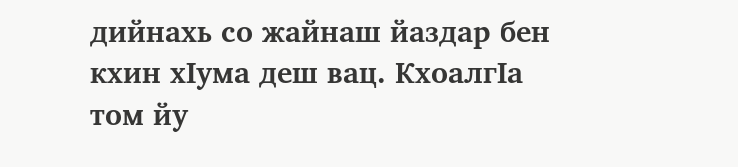дийнахь со жайнаш йаздар бен кхин хIума деш вац. КхоалгIа том йу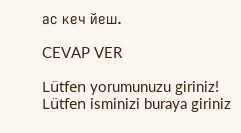ас кеч йеш.

CEVAP VER

Lütfen yorumunuzu giriniz!
Lütfen isminizi buraya giriniz